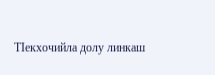ТIекхочийла долу линкаш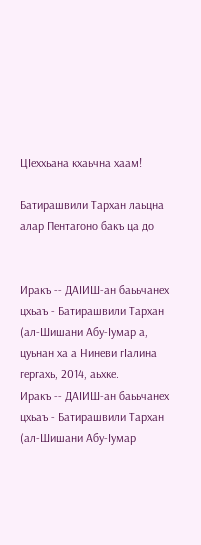ЦIеххьана кхаьчна хаам!

Батирашвили Тархан лаьцна алар Пентагоно бакъ ца до


Иракъ -- ДАIИШ-ан баььчанех цхьаъ - Батирашвили Тархан (ал-Шишани Абу-Iумар а, цуьнан ха а Ниневи гIалина гергахь, 2014, аьхке.
Иракъ -- ДАIИШ-ан баььчанех цхьаъ - Батирашвили Тархан (ал-Шишани Абу-Iумар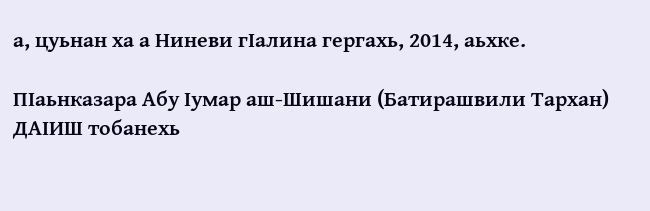а, цуьнан ха а Ниневи гIалина гергахь, 2014, аьхке.

ПIаьнказара Абу Iумар аш-Шишани (Батирашвили Тархан) ДАIИШ тобанехь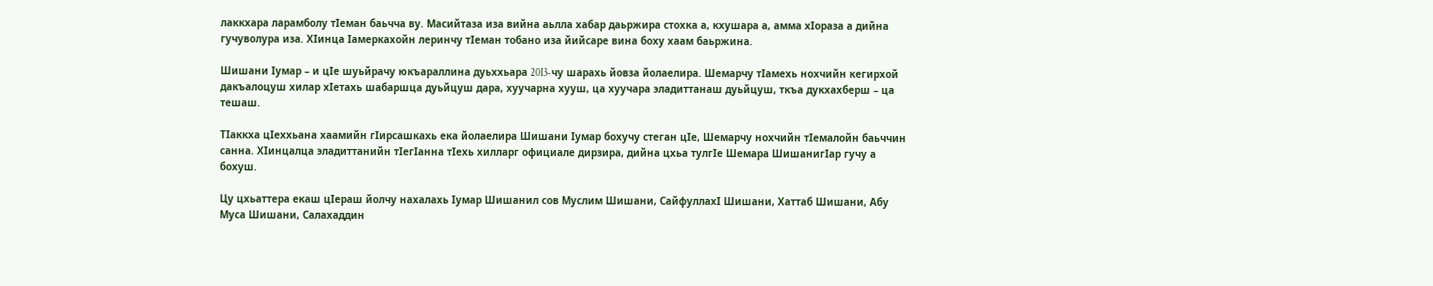лаккхара ларамболу тIеман баьчча ву. Масийтаза иза вийна аьлла хабар даьржира стохка а, кхушара а, амма хIораза а дийна гучуволура иза. ХIинца Iамеркахойн леринчу тIеман тобано иза йийсаре вина боху хаам баьржина.

Шишани Iумар – и цIе шуьйрачу юкъараллина дуьххьара 20I3-чу шарахь йовза йолаелира. Шемарчу тIамехь нохчийн кегирхой дакъалоцуш хилар хIетахь шабаршца дуьйцуш дара, хуучарна хууш, ца хуучара эладиттанаш дуьйцуш, ткъа дукхахберш – ца тешаш.

ТIаккха цIеххьана хаамийн гIирсашкахь ека йолаелира Шишани Iумар бохучу стеган цIе, Шемарчу нохчийн тIемалойн баьччин санна. ХIинцалца эладиттанийн тIегIанна тIехь хилларг официале дирзира, дийна цхьа тулгIе Шемара ШишанигIар гучу а бохуш.

Цу цхьаттера екаш цIераш йолчу нахалахь Iумар Шишанил сов Муслим Шишани, СайфуллахI Шишани, Хаттаб Шишани, Абу Муса Шишани, Салахаддин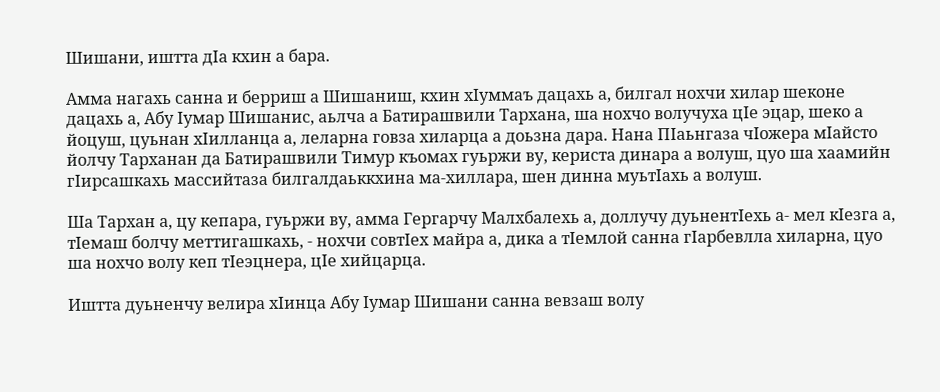Шишани, иштта дIа кхин а бара.

Амма нагахь санна и берриш а Шишаниш, кхин хIуммаъ дацахь а, билгал нохчи хилар шеконе дацахь а, Абу Iумар Шишанис, аьлча а Батирашвили Тархана, ша нохчо волучуха цIе эцар, шеко а йоцуш, цуьнан хIилланца а, леларна говза хиларца а доьзна дара. Нана ПIаьнгаза чIожера мIайсто йолчу Тарханан да Батирашвили Тимур къомах гуьржи ву, кериста динара а волуш, цуо ша хаамийн гIирсашкахь массийтаза билгалдаьккхина ма-хиллара, шен динна муьтIахь а волуш.

Ша Тархан а, цу кепара, гуьржи ву, амма Гергарчу Малхбалехь а, доллучу дуьнентIехь а- мел кIезга а, тIемаш болчу меттигашкахь, - нохчи совтIех майра а, дика а тIемлой санна гIарбевлла хиларна, цуо ша нохчо волу кеп тIеэцнера, цIе хийцарца.

Иштта дуьненчу велира хIинца Абу Iумар Шишани санна вевзаш волу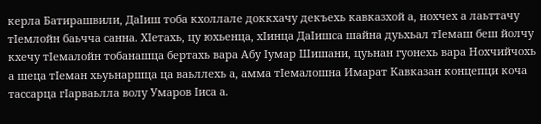керла Батирашвили, ДаIиш тоба кхоллале доккхачу декъехь кавказхой а, нохчех а лаьттачу тIемлойн баьчча санна. ХIетахь, цу юхьенца, хIинца ДаIишса шайна дуьхьал тIемаш беш йолчу кхечу тIемалойн тобанашца бертахь вара Абу Iумар Шишани, цуьнан гуонехь вара Нохчийчохь а шеца тIеман хьуьнаршца ца ваьллехь а, амма тIемалошна Имарат Кавказан концепци коча тассарца гIарваьлла волу Умаров Iиса а.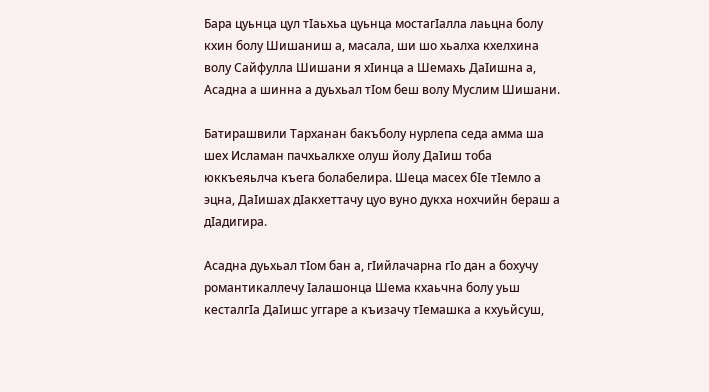Бара цуьнца цул тIаьхьа цуьнца мостагIалла лаьцна болу кхин болу Шишаниш а, масала, ши шо хьалха кхелхина волу Сайфулла Шишани я хIинца а Шемахь ДаIишна а, Асадна а шинна а дуьхьал тIом беш волу Муслим Шишани.

Батирашвили Тарханан бакъболу нурлепа седа амма ша шех Исламан пачхьалкхе олуш йолу ДаIиш тоба юккъеяьлча къега болабелира. Шеца масех бIе тIемло а эцна, ДаIишах дIакхеттачу цуо вуно дукха нохчийн бераш а дIадигира.

Асадна дуьхьал тIом бан а, гIийлачарна гIо дан а бохучу романтикаллечу Iалашонца Шема кхаьчна болу уьш кесталгIа ДаIишс уггаре а къизачу тIемашка а кхуьйсуш,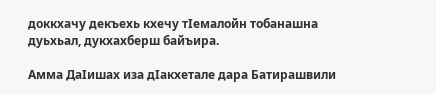доккхачу декъехь кхечу тIемалойн тобанашна дуьхьал, дукхахберш байъира.

Амма ДаIишах иза дIакхетале дара Батирашвили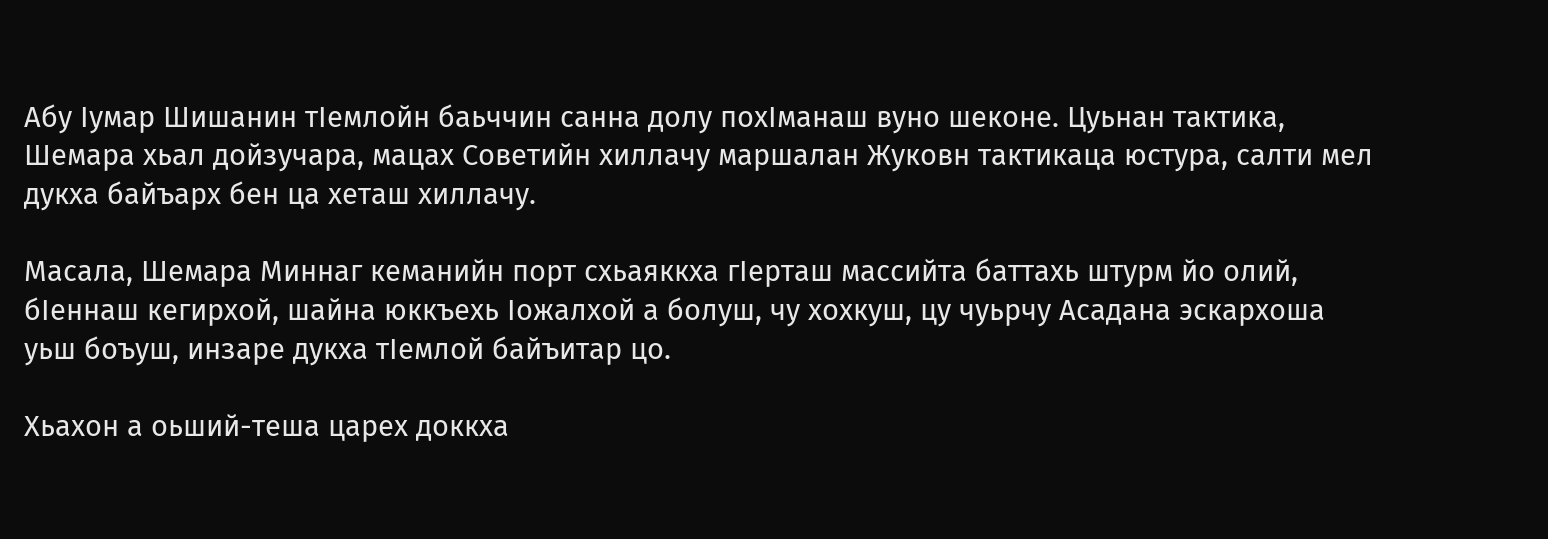Абу Iумар Шишанин тIемлойн баьччин санна долу похIманаш вуно шеконе. Цуьнан тактика, Шемара хьал дойзучара, мацах Советийн хиллачу маршалан Жуковн тактикаца юстура, салти мел дукха байъарх бен ца хеташ хиллачу.

Масала, Шемара Миннаг кеманийн порт схьаяккха гIерташ массийта баттахь штурм йо олий, бIеннаш кегирхой, шайна юккъехь Iожалхой а болуш, чу хохкуш, цу чуьрчу Асадана эскархоша уьш боъуш, инзаре дукха тIемлой байъитар цо.

Хьахон а оьший-теша царех доккха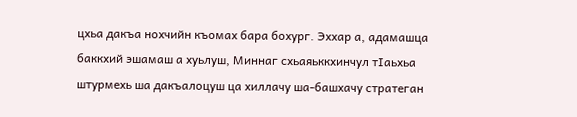цхьа дакъа нохчийн къомах бара бохург. Эххар а, адамашца баккхий эшамаш а хуьлуш, Миннаг схьаяьккхинчул тIаьхьа штурмехь ша дакъалоцуш ца хиллачу ша-башхачу стратеган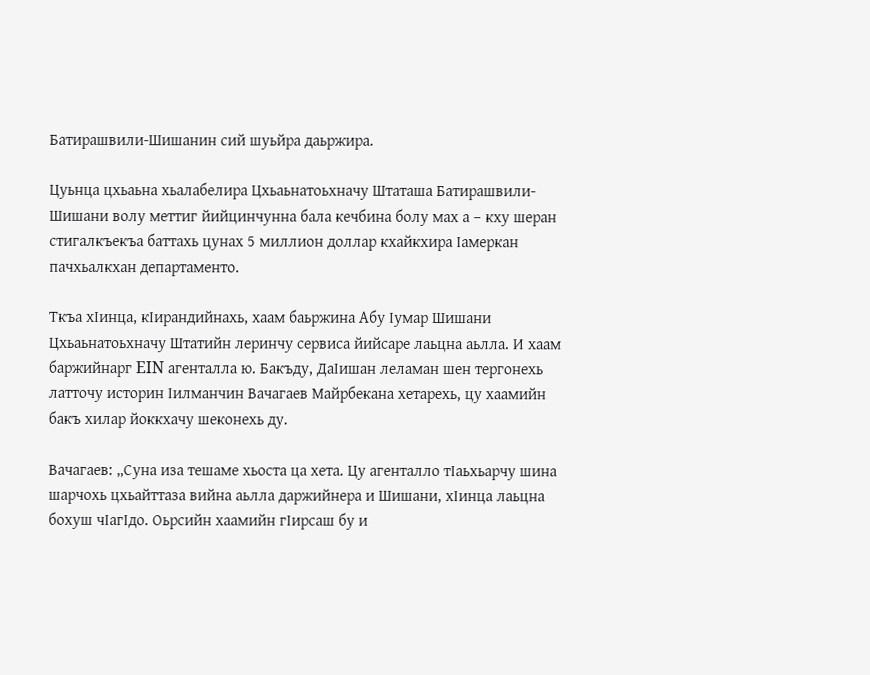Батирашвили-Шишанин сий шуьйра даьржира.

Цуьнца цхьаьна хьалабелира Цхьаьнатоьхначу Штаташа Батирашвили-Шишани волу меттиг йийцинчунна бала кечбина болу мах а – кху шеран стигалкъекъа баттахь цунах 5 миллион доллар кхайкхира Iамеркан пачхьалкхан департаменто.

Ткъа хIинца, кIирандийнахь, хаам баьржина Абу Iумар Шишани Цхьаьнатоьхначу Штатийн леринчу сервиса йийсаре лаьцна аьлла. И хаам баржийнарг EIN агенталла ю. Бакъду, ДаIишан леламан шен тергонехь латточу историн Iилманчин Вачагаев Майрбекана хетарехь, цу хаамийн бакъ хилар йоккхачу шеконехь ду.

Вачагаев: „Суна иза тешаме хьоста ца хета. Цу агенталло тIаьхьарчу шина шарчохь цхьайттаза вийна аьлла даржийнера и Шишани, хIинца лаьцна бохуш чIагIдо. Оьрсийн хаамийн гIирсаш бу и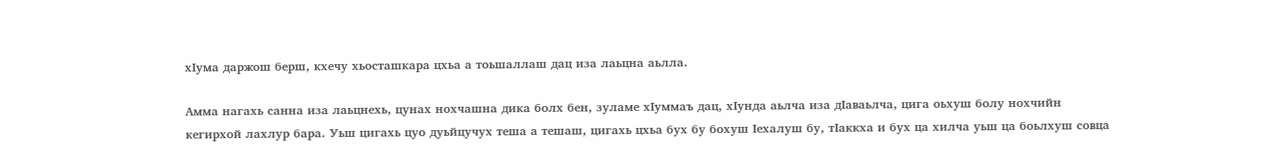хIума даржош берш, кхечу хьосташкара цхьа а тоьшаллаш дац иза лаьцна аьлла.

Амма нагахь санна иза лаьцнехь, цунах нохчашна дика болх бен, зуламе хIуммаъ дац, хIунда аьлча иза дIаваьлча, цига оьхуш болу нохчийн кегирхой лахлур бара. Уьш цигахь цуо дуьйцучух теша а тешаш, цигахь цхьа бух бу бохуш Iехалуш бу, тIаккха и бух ца хилча уьш ца боьлхуш совца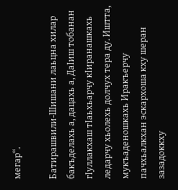мегар“.

Батирашвили-Шишани лаьцна хилар бакъделахь а, дацахь а, ДаIиш тобанан гIуллакхаш тIаьхьарчу кIиранашкахь ледарчу хьолехь долчух тера ду. Иштта, мукъаденошкахь Иракъерчу пачхьалкхан эскархоша кху шеран зазадоккху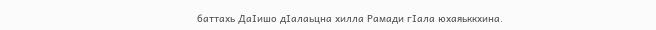баттахь ДаIишо дIалаьцна хилла Рамади гIала юхаяьккхина.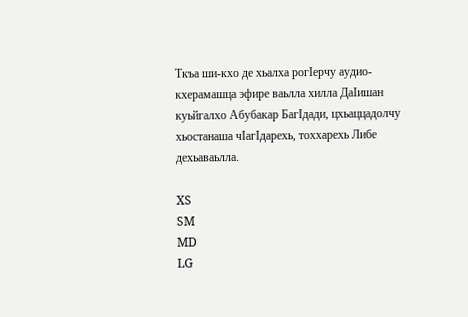Ткъа ши-кхо де хьалха рогIерчу аудио-кхерамашца эфире ваьлла хилла ДаIишан куьйгалхо Абубакар БагIдади, цхьаццадолчу хьостанаша чIагIдарехь, тоххарехь Либе дехьаваьлла.

XS
SM
MD
LG